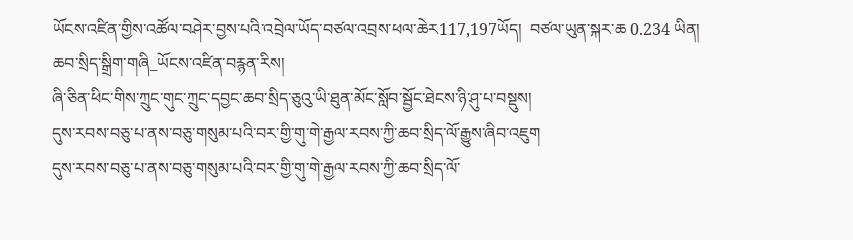ཡོངས་འཛིན་གྱིས་འཚོལ་བཤེར་བྱས་པའི་འབྲེལ་ཡོད་བཙལ་འབྲས་ཕལ་ཆེར117,197ཡོད།  བཙལ་ཡུན་སྐར་ཆ 0.234 ཡིན།
ཆབ་སྲིད་སྒྲིག་གཞི_ཡོངས་འཛིན་བརྙན་རིས།
ཞི་ཅིན་ཕིང་གིས་ཀྲུང་གུང་ཀྲུང་དབྱང་ཆབ་སྲིད་ཅུའུ་ཡི་ཐུན་མོང་སློབ་སྦྱོང་ཐེངས་ཉི་ཤུ་པ་བསྡུས།
དུས་རབས་བཅུ་པ་ནས་བཅུ་གསུམ་པའི་བར་གྱི་གུ་གེ་རྒྱལ་རབས་ཀྱི་ཆབ་སྲིད་ལོ་རྒྱུས་ཞིབ་འཇུག
དུས་རབས་བཅུ་པ་ནས་བཅུ་གསུམ་པའི་བར་གྱི་གུ་གེ་རྒྱལ་རབས་ཀྱི་ཆབ་སྲིད་ལོ་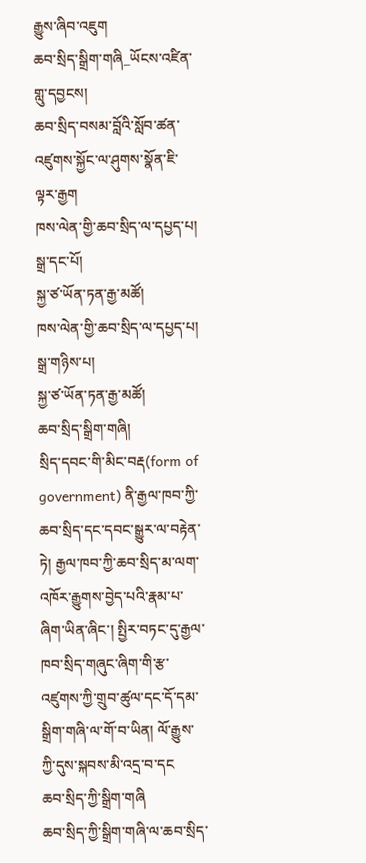རྒྱུས་ཞིབ་འཇུག
ཆབ་སྲིད་སྒྲིག་གཞི_ཡོངས་འཛིན་གླུ་དབྱངས།
ཆབ་སྲིད་བསམ་བློའི་སློབ་ཚན་འཛུགས་སྐྱོང་ལ་ཤུགས་སྣོན་ཇི་ལྟར་རྒྱག
ཁས་ལེན་གྱི་ཆབ་སྲིད་ལ་དཔྱད་པ། སྒྲ་དང་པོ།
སྐྱ་ཙ་ཡོན་ཏན་རྒྱ་མཚོ།
ཁས་ལེན་གྱི་ཆབ་སྲིད་ལ་དཔྱད་པ། སྒྲ་གཉིས་པ།
སྐྱ་ཙ་ཡོན་ཏན་རྒྱ་མཚོ།
ཆབ་སྲིད་སྒྲིག་གཞི།
སྲིད་དབང་གི་མིང་བརྡ(form of government) ནི་རྒྱལ་ཁབ་ཀྱི་ཆབ་སྲིད་དང་དབང་སྒྱུར་ལ་བརྟེན་ཏེ། རྒྱལ་ཁབ་ཀྱི་ཆབ་སྲིད་མ་ལག་འཁོར་རྒྱུགས་བྱེད་པའི་རྣམ་པ་ཞིག་ཡིན་ཞིང་། སྤྱིར་བཏང་དུ་རྒྱལ་ཁབ་སྲིད་གཞུང་ཞིག་གི་རྩ་འཛུགས་ཀྱི་གྲུབ་ཚུལ་དང་དོ་དམ་སྒྲིག་གཞི་ལ་གོ་བ་ཡིན། ལོ་རྒྱུས་ཀྱི་དུས་སྐབས་མི་འདྲ་བ་དང
ཆབ་སྲིད་ཀྱི་སྒྲིག་གཞི
ཆབ་སྲིད་ཀྱི་སྒྲིག་གཞི་ལ་ཆབ་སྲིད་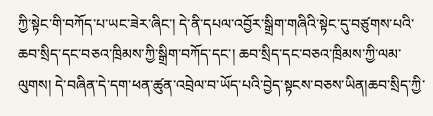ཀྱི་སྟེང་གི་བཀོད་པ་ཡང་ཟེར་ཞིང་། དེ་ནི་དཔལ་འབྱོར་སྒྲིག་གཞིའི་སྟེང་དུ་བཙུགས་པའི་ཆབ་སྲིད་དང་བཅའ་ཁྲིམས་ཀྱི་སྒྲིག་བཀོད་དང་། ཆབ་སྲིད་དང་བཅའ་ཁྲིམས་ཀྱི་ལམ་ལུགས། དེ་བཞིན་དེ་དག་ཕན་ཚུན་འབྲེལ་བ་ཡོད་པའི་བྱེད་སྟངས་བཅས་ཡིན།ཆབ་སྲིད་ཀྱི་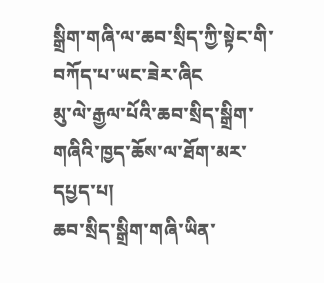སྒྲིག་གཞི་ལ་ཆབ་སྲིད་ཀྱི་སྟེང་གི་བཀོད་པ་ཡང་ཟེར་ཞིང
མུ་ལེ་རྒྱལ་པོའི་ཆབ་སྲིད་སྒྲིག་གཞིའི་ཁྱད་ཆོས་ལ་ཐོག་མར་དཔྱད་པ།
ཆབ་སྲིད་སྒྲིག་གཞི་ཡིན་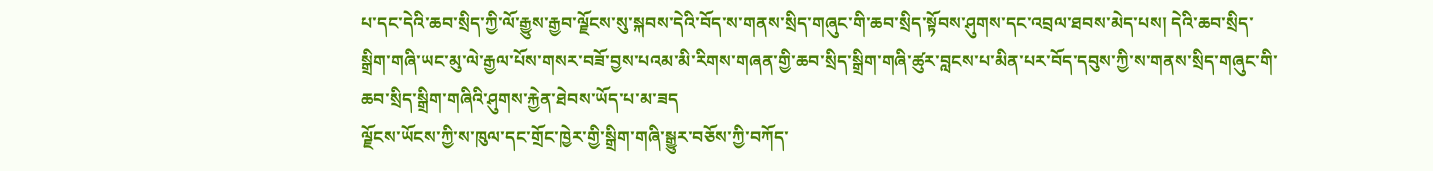པ་དང་དེའི་ཆབ་སྲིད་ཀྱི་ལོ་རྒྱུས་རྒྱབ་ལྗོངས་སུ་སྐབས་དེའི་བོད་ས་གནས་སྲིད་གཞུང་གི་ཆབ་སྲིད་སྟོབས་ཤུགས་དང་འབྲལ་ཐབས་མེད་པས། དེའི་ཆབ་སྲིད་སྒྲིག་གཞི་ཡང་མུ་ལེ་རྒྱལ་པོས་གསར་བཟོ་བྱས་པའམ་མི་རིགས་གཞན་གྱི་ཆབ་སྲིད་སྒྲིག་གཞི་ཚུར་བླངས་པ་མིན་པར་བོད་དབུས་ཀྱི་ས་གནས་སྲིད་གཞུང་གི་ཆབ་སྲིད་སྒྲིག་གཞིའི་ཤུགས་རྐྱེན་ཐེབས་ཡོད་པ་མ་ཟད
ལྗོངས་ཡོངས་ཀྱི་ས་ཁུལ་དང་གྲོང་ཁྱེར་གྱི་སྒྲིག་གཞི་སྒྱུར་བཅོས་ཀྱི་བཀོད་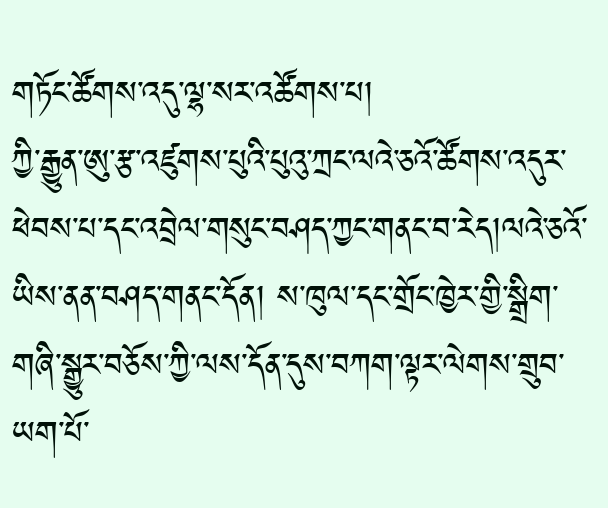གཏོང་ཚོགས་འདུ་ལྷ་སར་འཚོགས་པ།
ཀྱི་རྒྱུན་ཨུ་རྩ་འཛུགས་པུའི་པུའུ་ཀྲང་ལའེ་ཅའོ་ཚོགས་འདུར་ཕེབས་པ་དང་འབྲེལ་གསུང་བཤད་ཀྱང་གནང་བ་རེད།ལའེ་ཅའོ་ཡིས་ནན་བཤད་གནང་དོན། ས་ཁུལ་དང་གྲོང་ཁྱེར་གྱི་སྒྲིག་གཞི་སྒྱུར་བཅོས་ཀྱི་ལས་དོན་དུས་བཀག་ལྟར་ལེགས་གྲུབ་ཡག་པོ་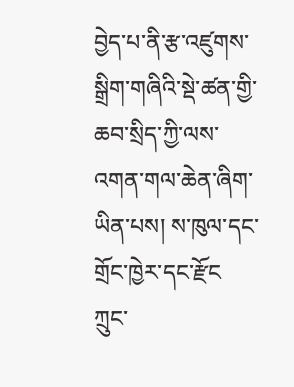བྱེད་པ་ནི་རྩ་འཛུགས་སྒྲིག་གཞིའི་སྡེ་ཚན་གྱི་ཆབ་སྲིད་ཀྱི་ལས་འགན་གལ་ཆེན་ཞིག་ཡིན་པས། ས་ཁུལ་དང་གྲོང་ཁྱེར་དང་རྫོང
ཀྲུང་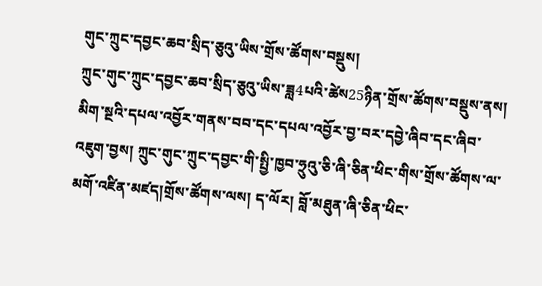གུང་ཀྲུང་དབྱང་ཆབ་སྲིད་ཅུའུ་ཡིས་གྲོས་ཚོགས་བསྡུས།
ཀྲུང་གུང་ཀྲུང་དབྱང་ཆབ་སྲིད་ཅུའུ་ཡིས་ཟླ4པའི་ཚེས25ཉིན་གྲོས་ཚོགས་བསྡུས་ནས། མིག་སྔའི་དཔལ་འབྱོར་གནས་བབ་དང་དཔལ་འབྱོར་བྱ་བར་དབྱེ་ཞིབ་དང་ཞིབ་འཇུག་བྱས། ཀྲུང་གུང་ཀྲུང་དབྱང་གི་སྤྱི་ཁྱབ་ཧྲུའུ་ཅི་ཞི་ཅིན་ཕིང་གིས་གྲོས་ཚོགས་ལ་མགོ་འཛིན་མཛད།གྲོས་ཚོགས་ལས། ད་ལོར། བློ་མཐུན་ཞི་ཅིན་ཕིང་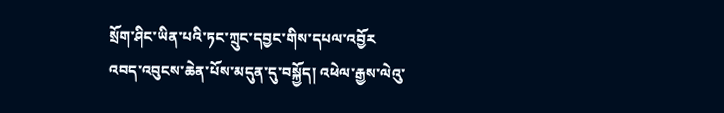སྲོག་ཤིང་ཡིན་པའི་ཏང་ཀྲུང་དབྱང་གིས་དཔལ་འབྱོར
འབད་འབུངས་ཆེན་པོས་མདུན་དུ་བསྐྱོད། འཕེལ་རྒྱས་ལེའུ་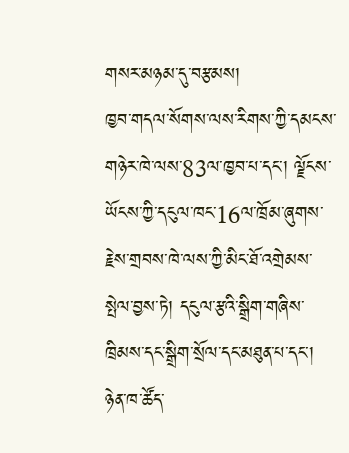གསར་མཉམ་དུ་བརྩམས།
ཁྱབ་གདལ་སོགས་ལས་རིགས་ཀྱི་དམངས་གཉེར་ཁེ་ལས་83ལ་ཁྱབ་པ་དང་། ལྗོངས་ཡོངས་ཀྱི་དངུལ་ཁང་16ལ་ཁྲོམ་ཞུགས་རྗེས་གྲབས་ཁེ་ལས་ཀྱི་མིང་ཐོ་འགྲེམས་སྤེལ་བྱས་ཏེ། དངུལ་རྩའི་སྒྲིག་གཞིས་ཁྲིམས་དང་སྒྲིག་སྲོལ་དང་མཐུན་པ་དང་། ཉེན་ཁ་ཚོད་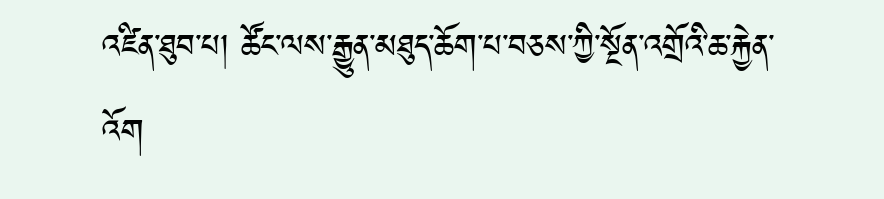འཛིན་ཐུབ་པ། ཚོང་ལས་རྒྱུན་མཐུད་ཆོག་པ་བཅས་ཀྱི་སྔོན་འགྲོའི་ཆ་རྐྱེན་འོག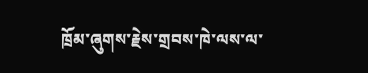ཁྲོམ་ཞུགས་རྗེས་གྲབས་ཁེ་ལས་ལ་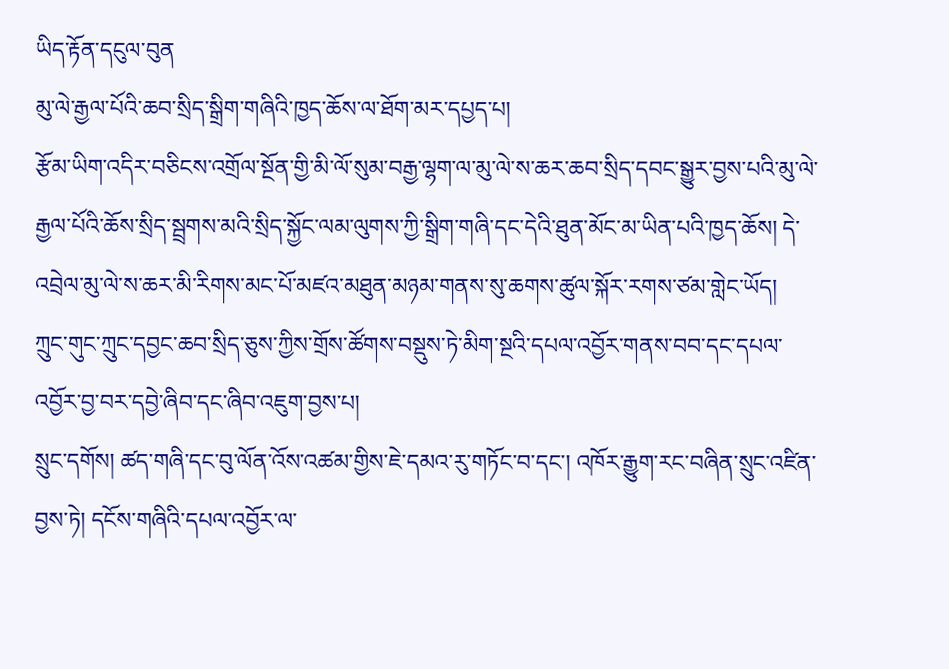ཡིད་རྟོན་དངུལ་བུན
མུ་ལེ་རྒྱལ་པོའི་ཆབ་སྲིད་སྒྲིག་གཞིའི་ཁྱད་ཆོས་ལ་ཐོག་མར་དཔྱད་པ།
རྩོམ་ཡིག་འདིར་བཅིངས་འགྲོལ་སྔོན་གྱི་མི་ལོ་སུམ་བརྒྱ་ལྷག་ལ་མུ་ལེ་ས་ཆར་ཆབ་སྲིད་དབང་སྒྱུར་བྱས་པའི་མུ་ལེ་རྒྱལ་པོའི་ཆོས་སྲིད་སྦྲགས་མའི་སྲིད་སྐྱོང་ལམ་ལུགས་ཀྱི་སྒྲིག་གཞི་དང་དེའི་ཐུན་མོང་མ་ཡིན་པའི་ཁྱད་ཆོས། དེ་འབྲེལ་མུ་ལེ་ས་ཆར་མི་རིགས་མང་པོ་མཛའ་མཐུན་མཉམ་གནས་སུ་ཆགས་ཚུལ་སྐོར་རགས་ཙམ་གླེང་ཡོད།
ཀྲུང་གུང་ཀྲུང་དབྱང་ཆབ་སྲིད་ཅུས་ཀྱིས་གྲོས་ཚོགས་བསྡུས་ཏེ་མིག་སྔའི་དཔལ་འབྱོར་གནས་བབ་དང་དཔལ་འབྱོར་བྱ་བར་དབྱེ་ཞིབ་དང་ཞིབ་འཇུག་བྱས་པ།
སྲུང་དགོས། ཚད་གཞི་དང་བུ་ལོན་འོས་འཚམ་གྱིས་ཇེ་དམའ་རུ་གཏོང་བ་དང་། འཁོར་རྒྱུག་རང་བཞིན་སྲུང་འཛིན་བྱས་ཏེ། དངོས་གཞིའི་དཔལ་འབྱོར་ལ་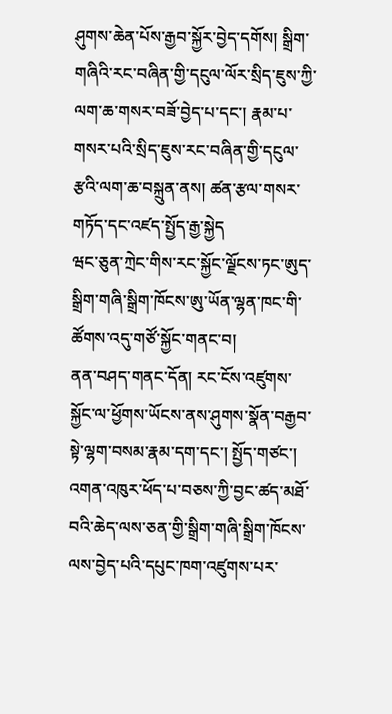ཤུགས་ཆེན་པོས་རྒྱབ་སྐྱོར་བྱེད་དགོས། སྒྲིག་གཞིའི་རང་བཞིན་གྱི་དངུལ་ལོར་སྲིད་ཇུས་ཀྱི་ལག་ཆ་གསར་བཟོ་བྱེད་པ་དང་། རྣམ་པ་གསར་པའི་སྲིད་ཇུས་རང་བཞིན་གྱི་དངུལ་རྩའི་ལག་ཆ་བསྐྲུན་ནས། ཚན་རྩལ་གསར་གཏོད་དང་འཛད་སྤྱོད་རྒྱ་སྐྱེད
ཝང་ཅུན་ཀྲེང་གིས་རང་སྐྱོང་ལྗོངས་ཏང་ཨུད་སྒྲིག་གཞི་སྒྲིག་ཁོངས་ཨུ་ཡོན་ལྷན་ཁང་གི་ཚོགས་འདུ་གཙོ་སྐྱོང་གནང་བ།
ནན་བཤད་གནང་དོན། རང་ངོས་འཛུགས་སྐྱོང་ལ་ཕྱོགས་ཡོངས་ནས་ཤུགས་སྣོན་བརྒྱབ་སྟེ་ལྷག་བསམ་རྣམ་དག་དང་། སྤྱོད་གཙང་། འགན་འཁུར་ཕོད་པ་བཅས་ཀྱི་བྱང་ཚད་མཐོ་བའི་ཆེད་ལས་ཅན་གྱི་སྒྲིག་གཞི་སྒྲིག་ཁོངས་ལས་བྱེད་པའི་དཔུང་ཁག་འཛུགས་པར་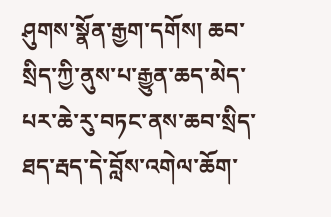ཤུགས་སྣོན་རྒྱག་དགོས། ཆབ་སྲིད་ཀྱི་ནུས་པ་རྒྱུན་ཆད་མེད་པར་ཆེ་རུ་བཏང་ནས་ཆབ་སྲིད་ཐད་རྦད་དེ་བློས་འགེལ་ཆོག་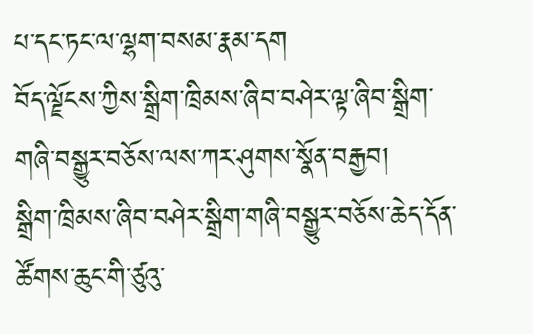པ་དང་ཏང་ལ་ལྷག་བསམ་རྣམ་དག
བོད་ལྗོངས་ཀྱིས་སྒྲིག་ཁྲིམས་ཞིབ་བཤེར་ལྟ་ཞིབ་སྒྲིག་གཞི་བསྒྱུར་བཅོས་ལས་ཀར་ཤུགས་སྣོན་བརྒྱབ།
སྒྲིག་ཁྲིམས་ཞིབ་བཤེར་སྒྲིག་གཞི་བསྒྱུར་བཅོས་ཆེད་དོན་ཚོགས་ཆུང་གི་ཙུའུ་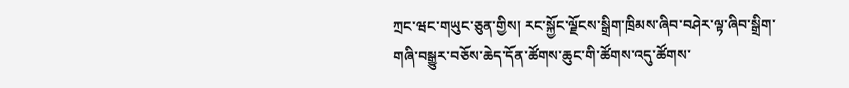ཀྲང་ཝང་གཡུང་ཅུན་གྱིས། རང་སྐྱོང་ལྗོངས་སྒྲིག་ཁྲིམས་ཞིབ་བཤེར་ལྟ་ཞིབ་སྒྲིག་གཞི་བསྒྱུར་བཅོས་ཆེད་དོན་ཚོགས་ཆུང་གི་ཚོགས་འདུ་ཚོགས་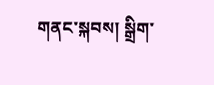གནང་སྐབས། སྒྲིག་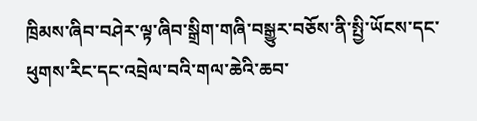ཁྲིམས་ཞིབ་བཤེར་ལྟ་ཞིབ་སྒྲིག་གཞི་བསྒྱུར་བཅོས་ནི་སྤྱི་ཡོངས་དང་ཕུགས་རིང་དང་འབྲེལ་བའི་གལ་ཆེའི་ཆབ་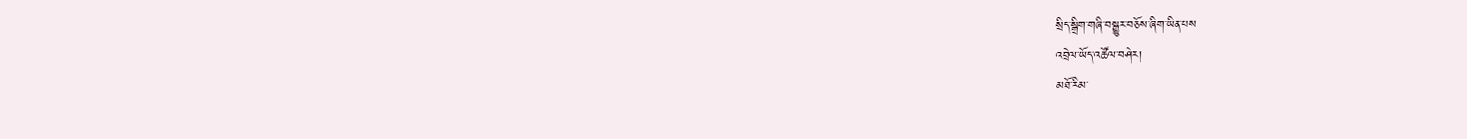སྲིད་སྒྲིག་གཞི་བསྒྱུར་བཅོས་ཞིག་ཡིན་པས
འབྲེལ་ཡོད་འཚོལ་བཤེར།
མཐོ་རིམ་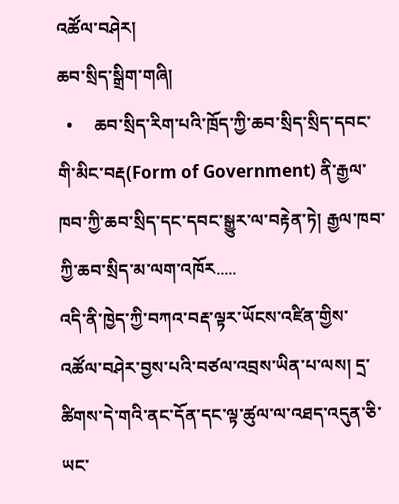འཚོལ་བཤེར།
ཆབ་སྲིད་སྒྲིག་གཞི།
  •     ཆབ་སྲིད་རིག་པའི་ཁྲོད་ཀྱི་ཆབ་སྲིད་སྲིད་དབང་གི་མིང་བརྡ(Form of Government) ནི་རྒྱལ་ཁབ་ཀྱི་ཆབ་སྲིད་དང་དབང་སྒྱུར་ལ་བརྟེན་ཏེ། རྒྱལ་ཁབ་ཀྱི་ཆབ་སྲིད་མ་ལག་འཁོར.....
འདི་ནི་ཁྱེད་ཀྱི་བཀའ་བརྡ་ལྟར་ཡོངས་འཛིན་གྱིས་འཚོལ་བཤེར་བྱས་པའི་བཙལ་འབྲས་ཡིན་པ་ལས། དྲ་ཚིགས་དེ་གའི་ནང་དོན་དང་ལྟ་ཚུལ་ལ་འཐད་འདུན་ཅི་ཡང་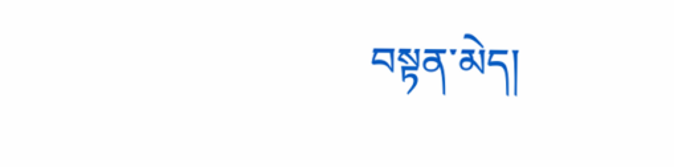བསྟན་མེད།